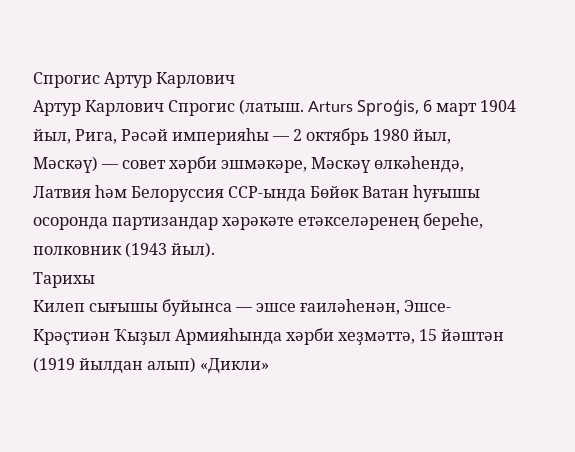Спрогис Артур Карлович
Артур Карлович Спрогис (латыш. Arturs Sproģis, 6 март 1904 йыл, Рига, Рәсәй империяһы — 2 октябрь 1980 йыл, Мәскәү) — совет хәрби эшмәкәре, Мәскәү өлкәһендә, Латвия һәм Белоруссия ССР-ында Бөйөк Ватан һуғышы осоронда партизандар хәрәкәте етәкселәренең береһе, полковник (1943 йыл).
Тарихы
Килеп сығышы буйынса — эшсе ғаиләһенән, Эшсе-Крәҫтиән Ҡыҙыл Армияһында хәрби хеҙмәттә, 15 йәштән (1919 йылдан алып) «Дикли»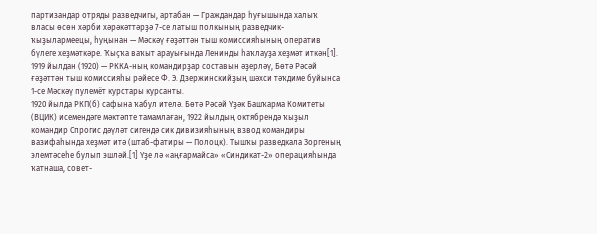партизандар отряды разведчигы, артабан — Граждандар һуғышында халыҡ власы өсөн хәрби хәрәкәттәрҙә 7-се латыш полкының разведчик-ҡыҙылармеецы, һуңынан — Мәскәү ғәҙәттән тыш комиссияһының оператив бүлеге хеҙмәткәре. Ҡыҫҡа ваҡыт арауығында Ленинды һаҡлауҙа хеҙмәт иткән[1]. 1919 йылдан (1920) — РККА-ның командирҙар составын әҙерләү, Бөтә Рәсәй ғәҙәттән тыш комиссияһы рәйесе Ф. Э. Дзержинскийҙың шәхси тәҡдиме буйынса 1-се Мәскәү пулемёт курстары курсанты.
1920 йылда РКП(б) сафына ҡабул ителә. Бөтә Рәсәй Үҙәк Башҡарма Комитеты (ВЦИК) исемендәге мәктәпте тамамлаған, 1922 йылдың октябрендә ҡыҙыл командир Спрогис дәүләт сигендә сик дивизияһының взвод командиры вазифаһында хеҙмәт итә (штаб-фатиры — Полоцк). Тышҡы разведкала Зоргеның элемтәсеһе булып эшләй.[1] Үҙе лә «аңғармайса» «Синдикат-2» операцияһында ҡатнаша, совет-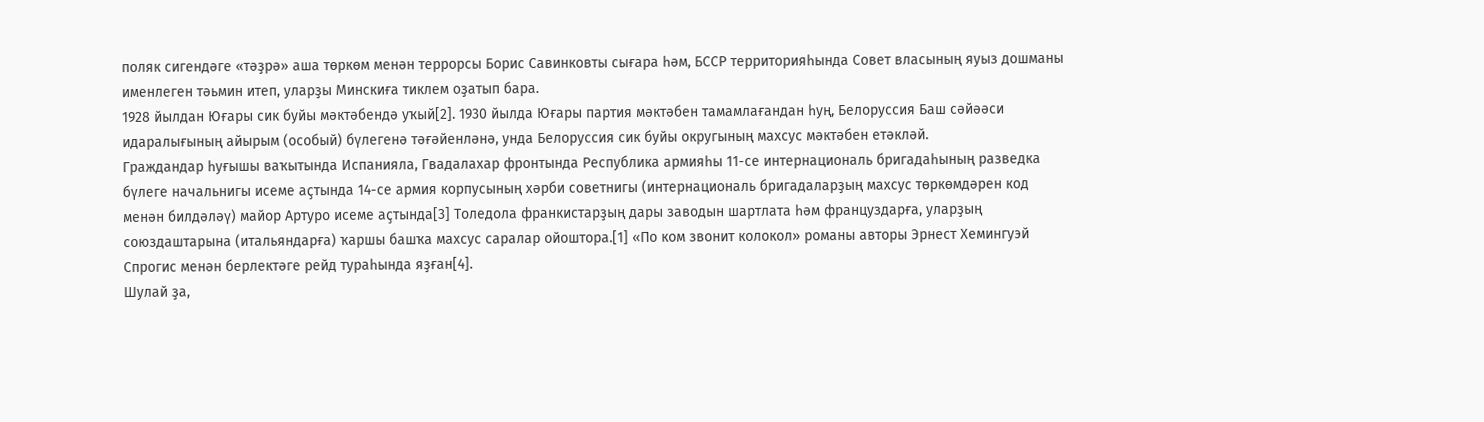поляк сигендәге «тәҙрә» аша төркөм менән террорсы Борис Савинковты сығара һәм, БССР территорияһында Совет власының яуыз дошманы именлеген тәьмин итеп, уларҙы Минскиға тиклем оҙатып бара.
1928 йылдан Юғары сик буйы мәктәбендә уҡый[2]. 1930 йылда Юғары партия мәктәбен тамамлағандан һуң, Белоруссия Баш сәйәәси идаралығының айырым (особый) бүлегенә тәғәйенләнә, унда Белоруссия сик буйы округының махсус мәктәбен етәкләй.
Граждандар һуғышы ваҡытында Испанияла, Гвадалахар фронтында Республика армияһы 11-се интернациональ бригадаһының разведка бүлеге начальнигы исеме аҫтында 14-се армия корпусының хәрби советнигы (интернациональ бригадаларҙың махсус төркөмдәрен код менән билдәләү) майор Артуро исеме аҫтында[3] Толедола франкистарҙың дары заводын шартлата һәм француздарға, уларҙың союздаштарына (итальяндарға) ҡаршы башҡа махсус саралар ойоштора.[1] «По ком звонит колокол» романы авторы Эрнест Хемингуэй Спрогис менән берлектәге рейд тураһында яҙған[4].
Шулай ҙа,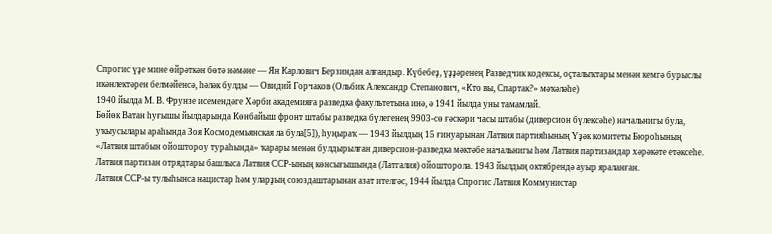Спрогис үҙе мине өйрәткән бөтә нәмәне — Ян Карлович Берзиндан алғандыр. Күбебеҙ, үҙҙәренең Разведчик кодексы, оҫталыҡтары менән кемгә бурыслы икәнлектәрен белмәйенсә, һәләк булды — Овидий Горчаков (Ольбик Александр Степанович, «Кто вы, Спартак?» мәҡәләһе)
1940 йылда М. В. Фрунзе исемендәге Хәрби академияға разведка факультетына инә, ә 1941 йылда уны тамамлай.
Бөйөк Ватан һуғышы йылдарында Көнбайыш фронт штабы разведка бүлегенең 9903-сө ғәскәри часы штабы (диверсион бүлексәһе) начальнигы була, уҡыусылары араһында Зоя Космодемьянская ла була[5]), һуңыраҡ — 1943 йылдың 15 ғинуарынан Латвия партияһының Үҙәк комитеты Бюроһының «Латвия штабын ойоштороу тураһында» ҡарары менән булдырылған диверсион-разведка мәктәбе начальнигы һәм Латвия партизандар хәрәкәте етәксеһе. Латвия партизан отрядтары башлыса Латвия ССР-ының көнсығышында (Латгалия) ойошторола. 1943 йылдың октябрендә ауыр яраланған.
Латвия ССР-ы тулыһынса нацистар һәм уларҙың союздаштарынан азат ителгәс, 1944 йылда Спрогис Латвия Коммунистар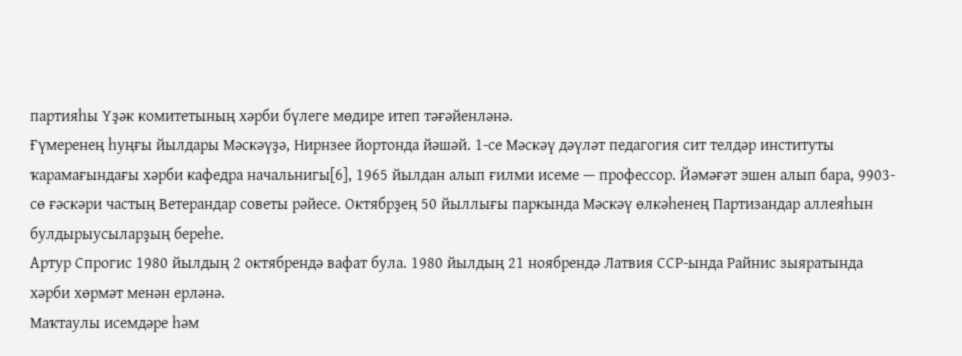партияһы Үҙәк комитетының хәрби бүлеге мөдире итеп тәғәйенләнә.
Ғүмеренең һуңғы йылдары Мәскәүҙә, Нирнзее йортонда йәшәй. 1-се Мәскәү дәүләт педагогия сит телдәр институты ҡарамағындағы хәрби кафедра начальнигы[6], 1965 йылдан алып ғилми исеме — профессор. Йәмәғәт эшен алып бара, 9903-сө ғәскәри частың Ветерандар советы рәйесе. Октябрҙең 50 йыллығы паркында Мәскәү өлкәһенең Партизандар аллеяһын булдырыусыларҙың береһе.
Артур Спрогис 1980 йылдың 2 октябрендә вафат була. 1980 йылдың 21 ноябрендә Латвия ССР-ында Райнис зыяратында хәрби хөрмәт менән ерләнә.
Маҡтаулы исемдәре һәм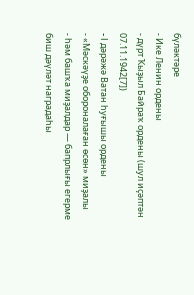бүләктәре
- Ике Ленин ордены
- дүрт Ҡыҙыл Байраҡ ордены (шул иҫәптән 07.11.1942[7])
- I дәрәжә Ватан һуғышы ордены
- «Мәскәүҙе обороналаған өсөн» миҙалы
- һәм башҡа миҙалдар — бапрлығы егерме биш дәүләт наградаһы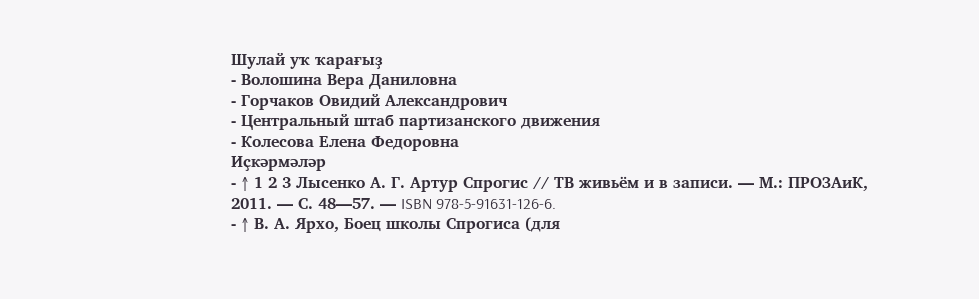Шулай уҡ ҡарағыҙ
- Волошина Вера Даниловна
- Горчаков Овидий Александрович
- Центральный штаб партизанского движения
- Колесова Елена Федоровна
Иҫкәрмәләр
- ↑ 1 2 3 Лысенко А. Г. Артур Спрогис // ТВ живьём и в записи. — М.: ПРОЗАиК, 2011. — С. 48—57. — ISBN 978-5-91631-126-6.
- ↑ В. А. Ярхо, Боец школы Спрогиса (для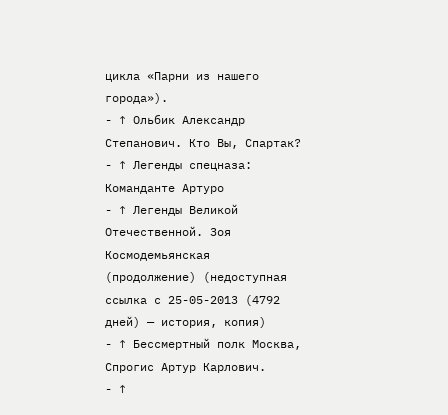цикла «Парни из нашего города»).
- ↑ Ольбик Александр Степанович. Кто Вы, Спартак?
- ↑ Легенды спецназа: Команданте Артуро
- ↑ Легенды Великой Отечественной. Зоя Космодемьянская (продолжение) (недоступная ссылка с 25-05-2013 (4792 дней) — история, копия)
- ↑ Бессмертный полк Москва, Спрогис Артур Карлович.
- ↑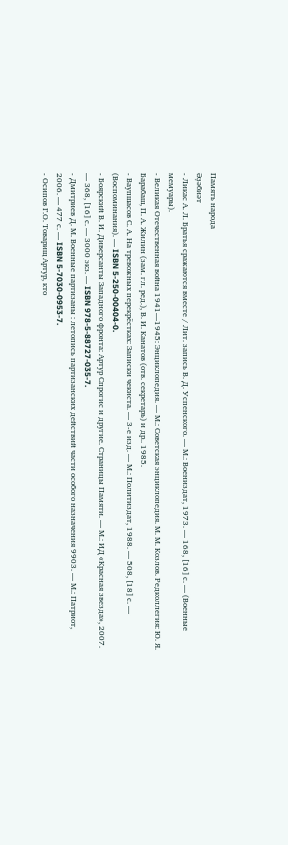Память народа
Әҙәбиәт
- Ликас А. Л. Братья сражаются вместе / Лит. запись В. Д. Успенского. — М.: Воениздат, 1973. — 168, [16] с. — (Военные мемуары).
- Великая Отечественная война 1941—1945: Энциклопедия. — М.: Советская энциклопедия. М. М. Козлов. Редколлегия: Ю. Я. Барабаш, П. А. Жилин (зам. гл. ред.), В. И. Канатов (отв. секретарь) и др.. 1985.
- Ваупшасов С. А. На тревожных перекрёстках: Записки чекиста. — 3-е изд. — М.: Политиздат, 1988. — 508, [18] с. — (Воспоминания). — ISBN 5-250-00404-0.
- Боярский В. И. Диверсанты Западного фронта: Артур Спрогис и другие. Страницы Памяти. — М.: ИД «Красная звезда», 2007. — 368, [16] с. — 3000 экз. — ISBN 978-5-88727-035-7.
- Дмитриев Д. М. Военные партизаны : летопись партизанских действий части особого назначения 9903. — М.: Патриот, 2006. — 477 с. — ISBN 5-7030-0953-7.
- Осипов Г.О. Товарищ Артур, кто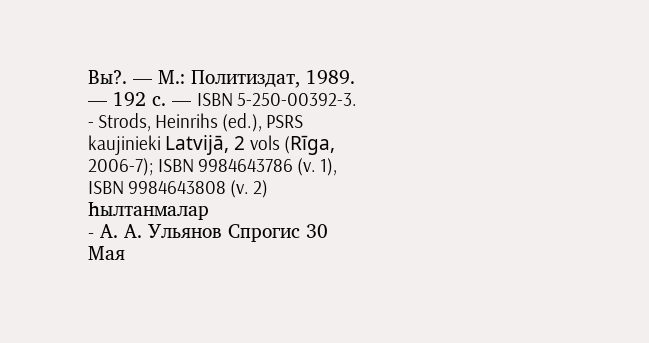Вы?. — М.: Политиздат, 1989. — 192 с. — ISBN 5-250-00392-3.
- Strods, Heinrihs (ed.), PSRS kaujinieki Latvijā, 2 vols (Rīga, 2006-7); ISBN 9984643786 (v. 1), ISBN 9984643808 (v. 2)
Һылтанмалар
- А. А. Ульянов Спрогис 30 Мая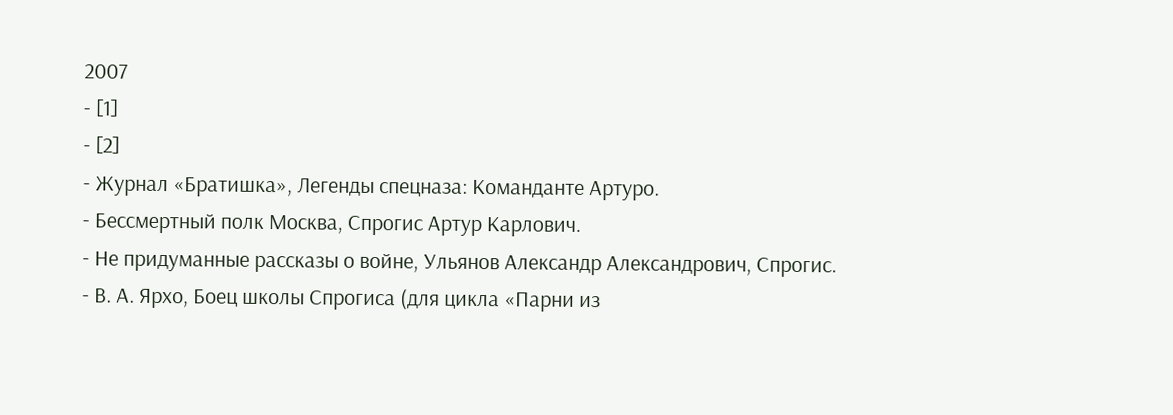2007
- [1]
- [2]
- Журнал «Братишка», Легенды спецназа: Команданте Артуро.
- Бессмертный полк Москва, Спрогис Артур Карлович.
- Не придуманные рассказы о войне, Ульянов Александр Александрович, Спрогис.
- В. А. Ярхо, Боец школы Спрогиса (для цикла «Парни из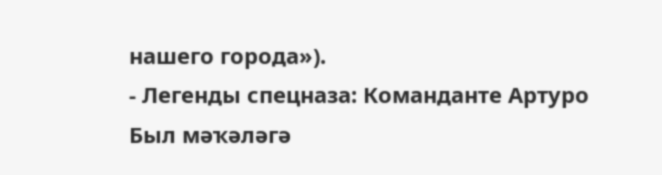нашего города»).
- Легенды спецназа: Команданте Артуро
Был мәҡәләгә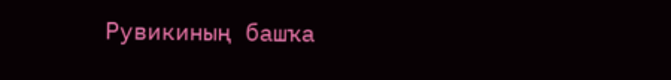Рувикиның башҡа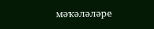мәҡәләләре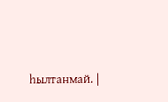һылтанмай. |